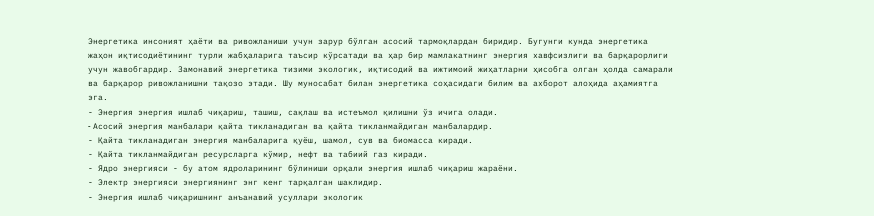Энергетика инсоният ҳаёти ва ривожланиши учун зарур бўлган асосий тармоқлардан биридир. Бугунги кунда энергетика жаҳон иқтисодиётининг турли жабҳаларига таъсир кўрсатади ва ҳар бир мамлакатнинг энергия хавфсизлиги ва барқарорлиги учун жавобгардир. Замонавий энергетика тизими экологик, иқтисодий ва ижтимоий жиҳатларни ҳисобга олган ҳолда самарали ва барқарор ривожланишни тақозо этади. Шу муносабат билан энергетика соҳасидаги билим ва ахборот алоҳида аҳамиятга эга.
- Энергия энергия ишлаб чиқариш, ташиш, сақлаш ва истеъмол қилишни ўз ичига олади.
- Aсосий энергия манбалари қайта тикланадиган ва қайта тикланмайдиган манбалардир.
- Қайта тикланадиган энергия манбаларига қуёш, шамол, сув ва биомасса киради.
- Қайта тикланмайдиган ресурсларга кўмир, нефт ва табиий газ киради.
- Ядро энергияси - бу атом ядроларининг бўлиниши орқали энергия ишлаб чиқариш жараёни.
- Электр энергияси энергиянинг энг кенг тарқалган шаклидир.
- Энергия ишлаб чиқаришнинг анъанавий усуллари экологик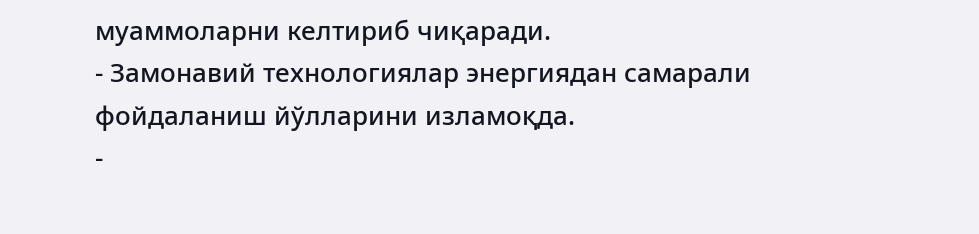муаммоларни келтириб чиқаради.
- Замонавий технологиялар энергиядан самарали фойдаланиш йўлларини изламоқда.
-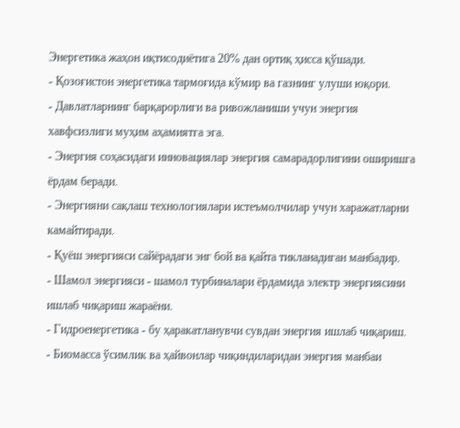Энергетика жаҳон иқтисодиётига 20% дан ортиқ ҳисса қўшади.
- Қозоғистон энергетика тармоғида кўмир ва газнинг улуши юқори.
- Давлатларнинг барқарорлиги ва ривожланиши учун энергия хавфсизлиги муҳим аҳамиятга эга.
- Энергия соҳасидаги инновациялар энергия самарадорлигини оширишга ёрдам беради.
- Энергияни сақлаш технологиялари истеъмолчилар учун харажатларни камайтиради.
- Қуёш энергияси сайёрадаги энг бой ва қайта тикланадиган манбадир.
- Шамол энергияси - шамол турбиналари ёрдамида электр энергиясини ишлаб чиқариш жараёни.
- Гидроенергетика - бу ҳаракатланувчи сувдан энергия ишлаб чиқариш.
- Биомасса ўсимлик ва ҳайвонлар чиқиндиларидан энергия манбаи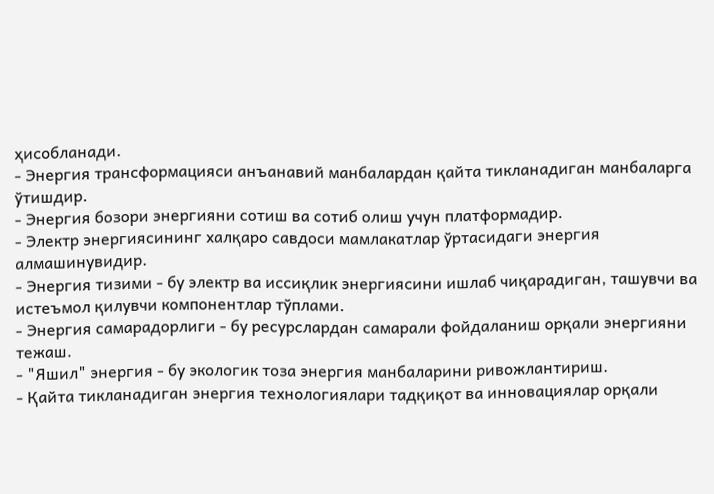ҳисобланади.
- Энергия трансформацияси анъанавий манбалардан қайта тикланадиган манбаларга ўтишдир.
- Энергия бозори энергияни сотиш ва сотиб олиш учун платформадир.
- Электр энергиясининг халқаро савдоси мамлакатлар ўртасидаги энергия алмашинувидир.
- Энергия тизими - бу электр ва иссиқлик энергиясини ишлаб чиқарадиган, ташувчи ва истеъмол қилувчи компонентлар тўплами.
- Энергия самарадорлиги - бу ресурслардан самарали фойдаланиш орқали энергияни тежаш.
- "Яшил" энергия - бу экологик тоза энергия манбаларини ривожлантириш.
- Қайта тикланадиган энергия технологиялари тадқиқот ва инновациялар орқали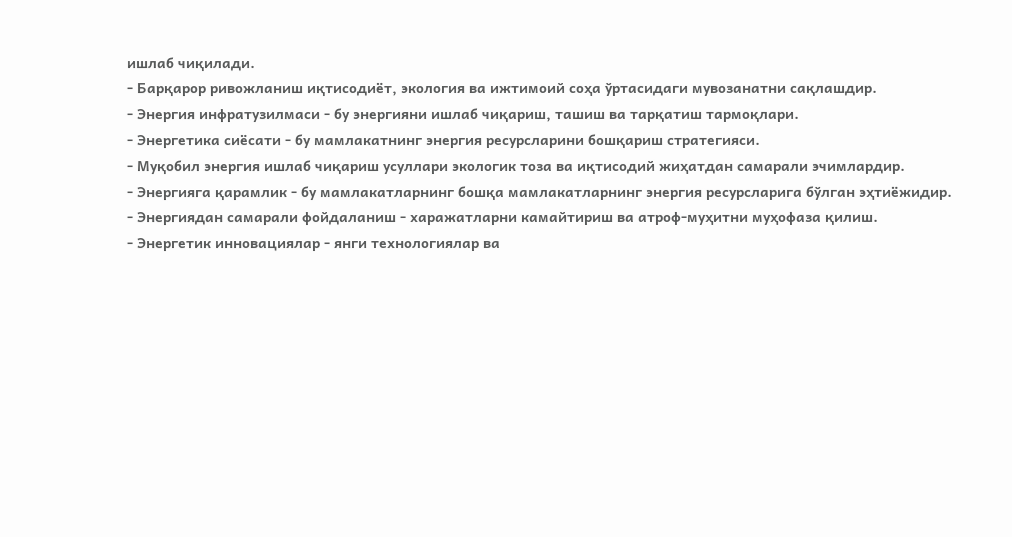ишлаб чиқилади.
- Барқарор ривожланиш иқтисодиёт, экология ва ижтимоий соҳа ўртасидаги мувозанатни сақлашдир.
- Энергия инфратузилмаси - бу энергияни ишлаб чиқариш, ташиш ва тарқатиш тармоқлари.
- Энергетика сиёсати - бу мамлакатнинг энергия ресурсларини бошқариш стратегияси.
- Муқобил энергия ишлаб чиқариш усуллари экологик тоза ва иқтисодий жиҳатдан самарали эчимлардир.
- Энергияга қарамлик - бу мамлакатларнинг бошқа мамлакатларнинг энергия ресурсларига бўлган эҳтиёжидир.
- Энергиядан самарали фойдаланиш - харажатларни камайтириш ва атроф-муҳитни муҳофаза қилиш.
- Энергетик инновациялар - янги технологиялар ва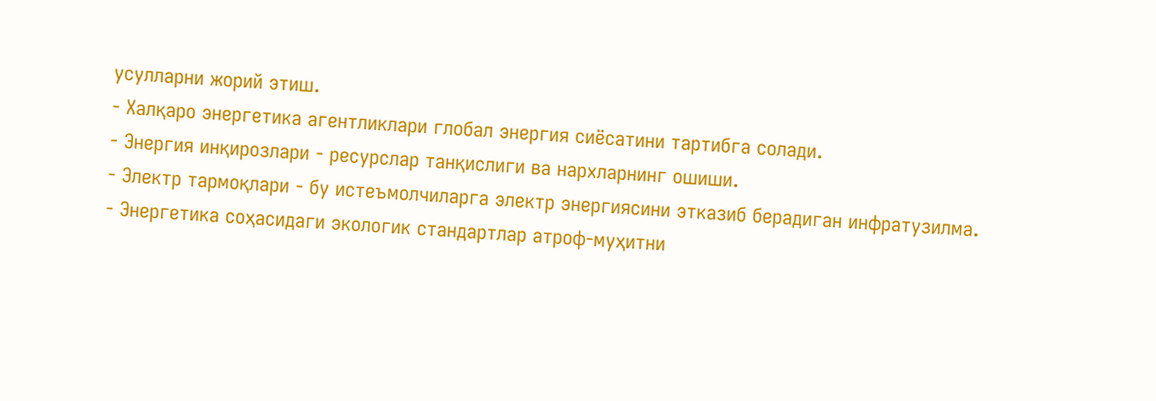усулларни жорий этиш.
- Халқаро энергетика агентликлари глобал энергия сиёсатини тартибга солади.
- Энергия инқирозлари - ресурслар танқислиги ва нархларнинг ошиши.
- Электр тармоқлари - бу истеъмолчиларга электр энергиясини этказиб берадиган инфратузилма.
- Энергетика соҳасидаги экологик стандартлар атроф-муҳитни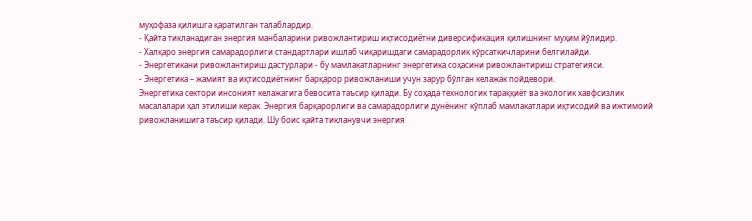муҳофаза қилишга қаратилган талаблардир.
- Қайта тикланадиган энергия манбаларини ривожлантириш иқтисодиётни диверсификация қилишнинг муҳим йўлидир.
- Халқаро энергия самарадорлиги стандартлари ишлаб чиқаришдаги самарадорлик кўрсаткичларини белгилайди.
- Энергетикани ривожлантириш дастурлари - бу мамлакатларнинг энергетика соҳасини ривожлантириш стратегияси.
- Энергетика – жамият ва иқтисодиётнинг барқарор ривожланиши учун зарур бўлган келажак пойдевори.
Энергетика сектори инсоният келажагига бевосита таъсир қилади. Бу соҳада технологик тараққиёт ва экологик хавфсизлик масалалари ҳал этилиши керак. Энергия барқарорлиги ва самарадорлиги дунёнинг кўплаб мамлакатлари иқтисодий ва ижтимоий ривожланишига таъсир қилади. Шу боис қайта тикланувчи энергия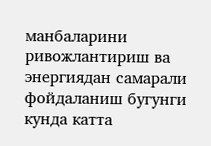манбаларини ривожлантириш ва энергиядан самарали фойдаланиш бугунги кунда катта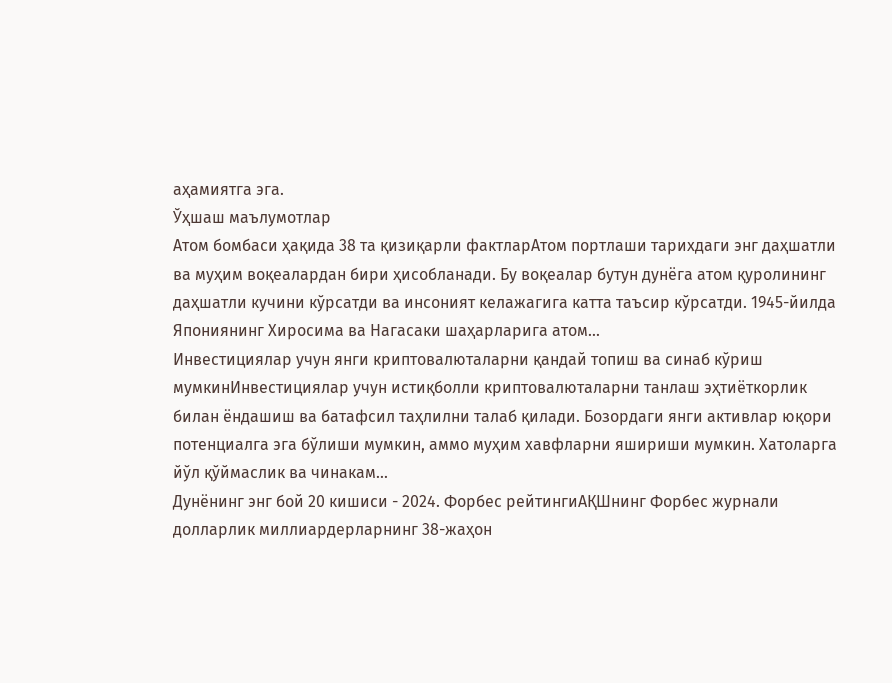аҳамиятга эга.
Ўҳшаш маълумотлар
Атом бомбаси ҳақида 38 та қизиқарли фактларАтом портлаши тарихдаги энг даҳшатли ва муҳим воқеалардан бири ҳисобланади. Бу воқеалар бутун дунёга атом қуролининг даҳшатли кучини кўрсатди ва инсоният келажагига катта таъсир кўрсатди. 1945-йилда Япониянинг Хиросима ва Нагасаки шаҳарларига атом...
Инвестициялар учун янги криптовалюталарни қандай топиш ва синаб кўриш мумкинИнвестициялар учун истиқболли криптовалюталарни танлаш эҳтиёткорлик билан ёндашиш ва батафсил таҳлилни талаб қилади. Бозордаги янги активлар юқори потенциалга эга бўлиши мумкин, аммо муҳим хавфларни яшириши мумкин. Хатоларга йўл қўймаслик ва чинакам...
Дунёнинг энг бой 20 кишиси - 2024. Форбес рейтингиАҚШнинг Форбес журнали долларлик миллиардерларнинг 38-жаҳон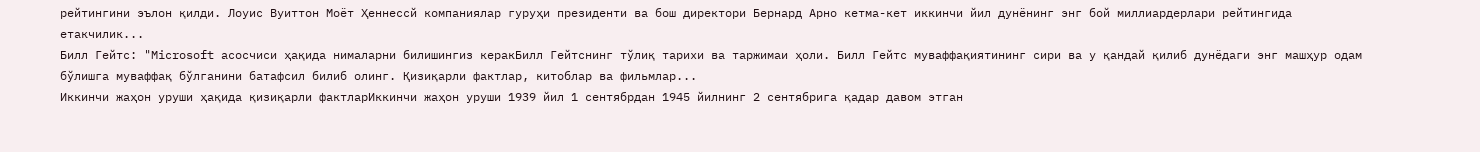рейтингини эълон қилди. Лоуис Вуиттон Моëт Ҳеннессй компаниялар гуруҳи президенти ва бош директори Бернард Арно кетма-кет иккинчи йил дунёнинг энг бой миллиардерлари рейтингида етакчилик...
Билл Гейтс: "Microsoft асосчиси ҳақида нималарни билишингиз керакБилл Гейтснинг тўлиқ тарихи ва таржимаи ҳоли. Билл Гейтс муваффақиятининг сири ва у қандай қилиб дунёдаги энг машҳур одам бўлишга муваффақ бўлганини батафсил билиб олинг. Қизиқарли фактлар, китоблар ва фильмлар...
Иккинчи жаҳон уруши ҳақида қизиқарли фактларИккинчи жаҳон уруши 1939 йил 1 сентябрдан 1945 йилнинг 2 сентябрига қадар давом этган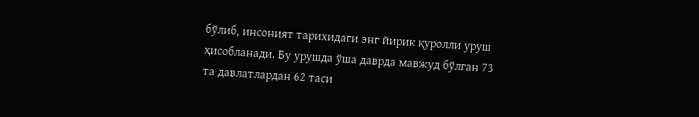бўлиб, инсоният тарихидаги энг йирик қуролли уруш ҳисобланади. Бу урушда ўша даврда мавжуд бўлган 73 та давлатлардан 62 таси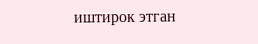иштирок этган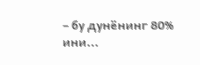– бу дунёнинг 80% ини...